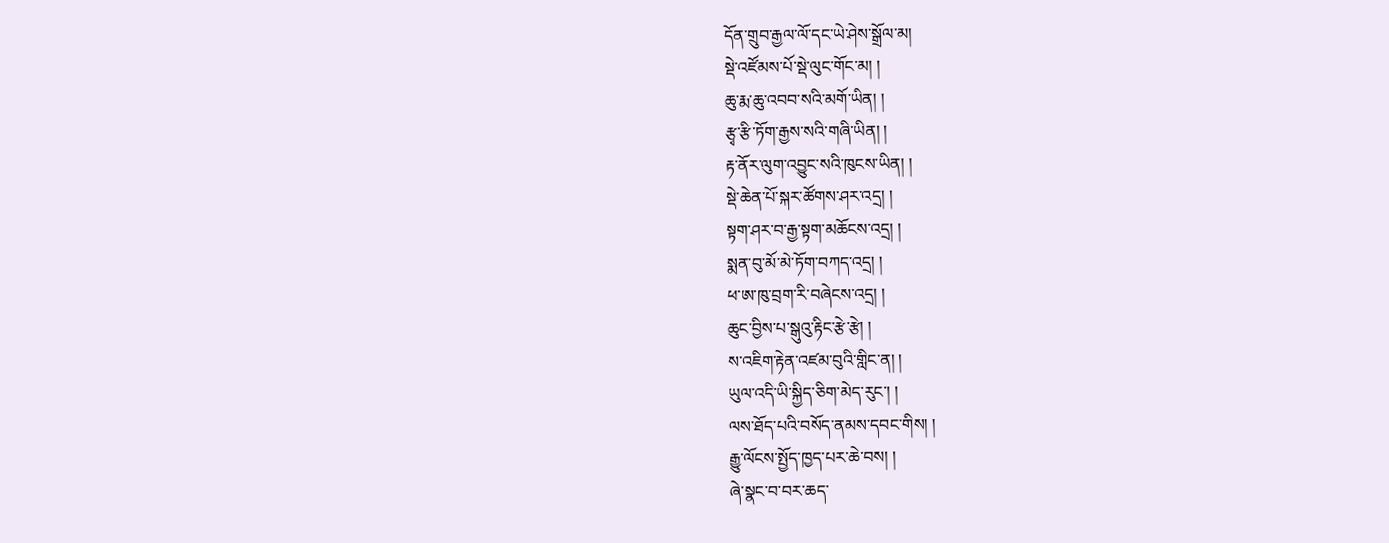དོན་གྲུབ་རྒྱལ་ལོ་དང་ཡེ་ཤེས་སྒྲོལ་མ།
སྡེ་འཛོམས་པོ་སྡེ་ལུང་གོང་མ། །
ཆུ་རྨ་ཆུ་འབབ་སའི་མགོ་ཡིན། །
རྩྭ་རྩི་ཏོག་རྒྱས་སའི་གཞི་ཡིན། །
རྟ་ནོར་ལུག་འབྱུང་སའི་ཁུངས་ཡིན། །
སྡེ་ཆེན་པོ་སྐར་ཚོགས་ཤར་འདྲ། །
སྟག་ཤར་བ་རྒྱ་སྟག་མཆོངས་འདྲ། །
སྨན་བུ་མོ་མེ་ཏོག་བཀད་འདྲ། །
ཕ་ཨ་ཁུ་བྲག་རི་བཞེངས་འདྲ། །
ཆུང་བྱིས་པ་སྒུའུ་རྟིང་རྩེ་རྩེ། །
ས་འཇིག་རྟེན་འཛམ་བུའི་གླིང་ན། །
ཡུལ་འདི་ཡི་སྐྱིད་ཅིག་མེད་རུང་། །
ལས་ཐོད་པའི་བསོད་ནམས་དབང་གིས། །
རྒྱུ་ལོངས་སྤྱོད་ཁྱད་པར་ཆེ་བས། །
ཞེ་སྣང་བ་བར་ཆད་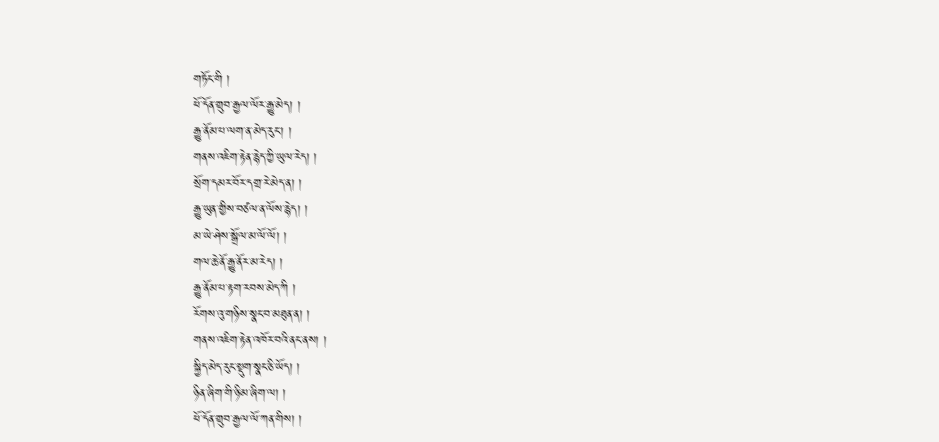གཏོང་གི །
ཕོ་དོན་གྲུབ་རྒྱལ་ལོར་རྒྱུ་མེད། །
རྒྱུ་ནོམ་པ་ལག་ན་མེད་རུང་། །
གནས་འཇིག་རྟེན་རྙེད་ཀྱི་ཡུལ་རེད། །
སྲོག་དམར་བོར་དགྲ་རེ་མེད་ན། །
རྒྱུ་ཡུན་གྱིས་བཙལ་ན་ལོས་རྙེད། །
མ་ཡེ་ཤེས་སྒྲོལ་མ་ལོ་ལོ། །
གལ་ཆེ་ནོ་རྒྱུ་ནོར་མ་རེད། །
རྒྱུ་ནོམ་པ་རྟག་རབས་མེད་ཀི །
རོགས་འུ་གཉིས་སྣང་བ་མཐུན་ན། །
གནས་འཇིག་རྟེན་འཁོར་བའི་ནང་ནས། །
སྐྱིད་མེད་རུང་སྡུག་སྣང་ཅི་ཡོད། །
ཉིན་ཞིག་གི་ཉི་མ་ཞིག་ལ། །
ཕོ་དོན་གྲུབ་རྒྱལ་ལོ་ཀན་གིས། །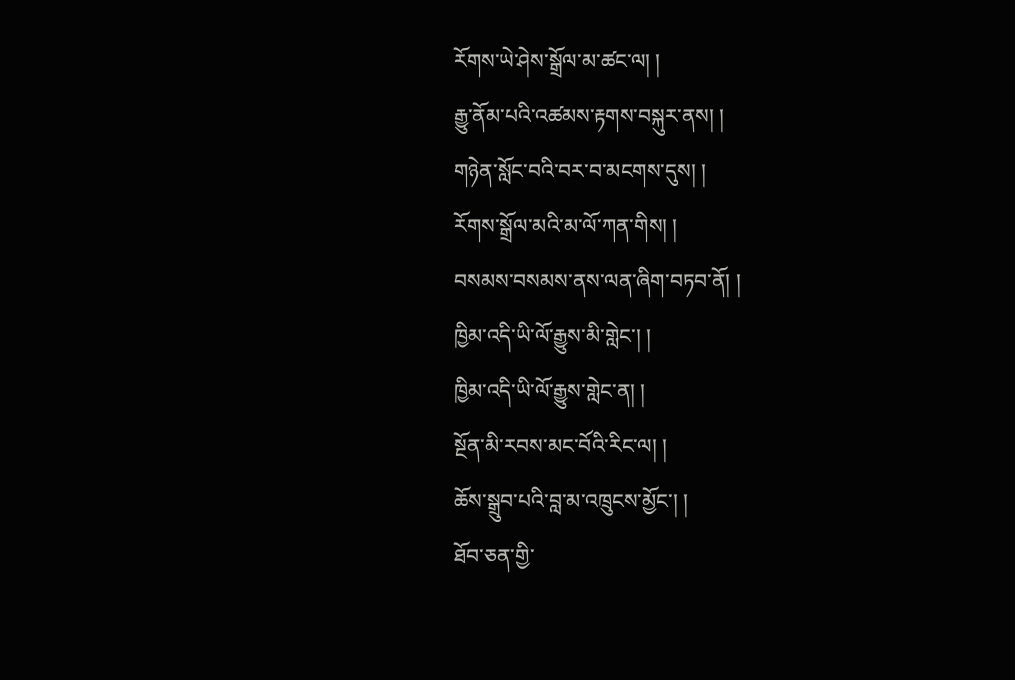རོགས་ཡེ་ཤེས་སྒྲོལ་མ་ཚང་ལ། །
རྒྱུ་ནོམ་པའི་འཚམས་རྟགས་བསྐུར་ནས། །
གཉེན་སློང་བའི་བར་བ་མངགས་དུས། །
རོགས་སྒྲོལ་མའི་མ་ལོ་ཀན་གིས། །
བསམས་བསམས་ནས་ལན་ཞིག་བཏབ་ནོ། །
ཁྱིམ་འདི་ཡི་ལོ་རྒྱུས་མི་གླེང་། །
ཁྱིམ་འདི་ཡི་ལོ་རྒྱུས་གླེང་ན། །
སྔོན་མི་རབས་མང་བོའི་རིང་ལ། །
ཆོས་སྒྲུབ་པའི་བླ་མ་འཁྲུངས་མྱོང་། །
ཐོབ་ཅན་གྱི་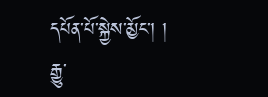དཔོན་པོ་སྐྱེས་མྱོང་། །
རྒྱུ་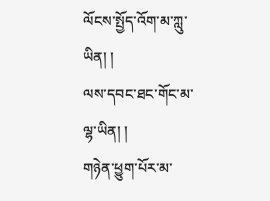ལོངས་སྤྱོད་འོག་མ་ཀླུ་ཡིན། །
ལས་དབང་ཐང་གོང་མ་ལྷ་ཡིན། །
གཉེན་ཕྱུག་པོར་མ་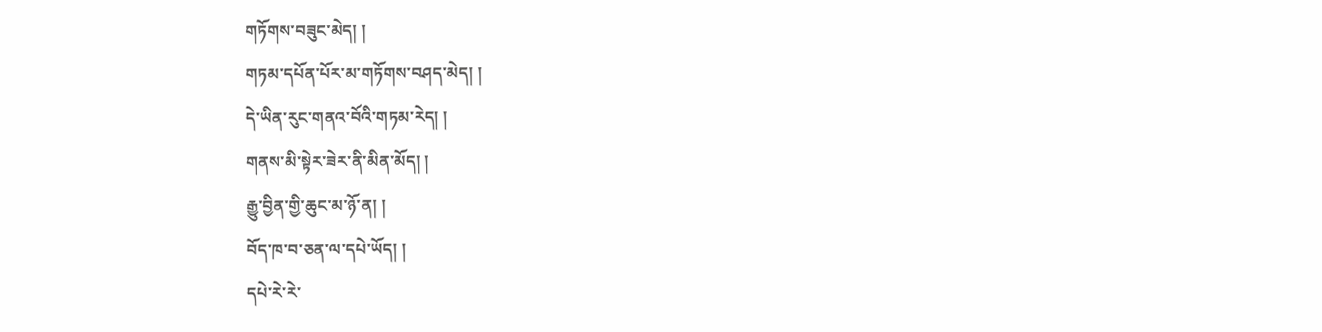གཏོགས་བཟུང་མེད། །
གཏམ་དཔོན་པོར་མ་གཏོགས་བཤད་མེད། །
དེ་ཡིན་རུང་གནའ་བོའི་གཏམ་རེད། །
གནས་མི་སྟེར་ཟེར་ནི་མིན་མོད། །
རྒྱུ་བྱིན་གྱི་ཆུང་མ་ཉོ་ན། །
བོད་ཁ་བ་ཅན་ལ་དཔེ་ཡོད། །
དཔེ་རེ་རེ་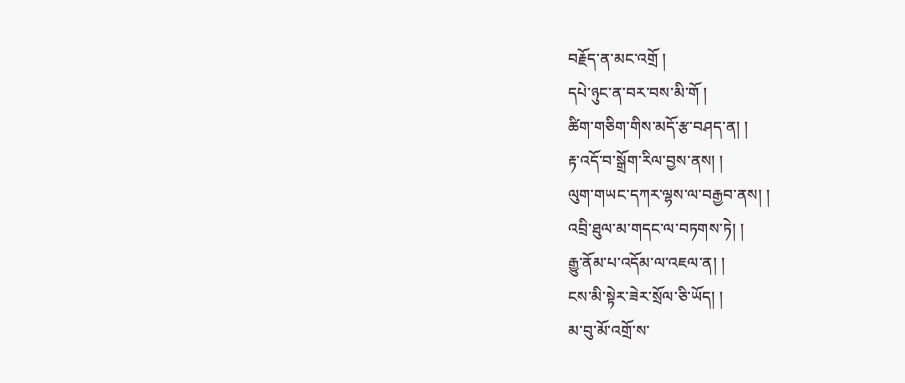བརྗོད་ན་མང་འགྲོ །
དཔེ་ཉུང་ན་བར་བས་མི་གོ །
ཚིག་གཅིག་གིས་མདོ་རྩ་བཤད་ན། །
རྟ་འདོ་བ་སྒྲོག་རིལ་བྱས་ནས། །
ལུག་གཡང་དཀར་ལྷས་ལ་བརྒྱབ་ནས། །
འབྲི་ཐུལ་མ་གདང་ལ་བཏགས་ཏེ། །
རྒྱུ་ནོམ་པ་འདོམ་ལ་འཇལ་ན། །
ངས་མི་སྟེར་ཟེར་སྲོལ་ཅི་ཡོད། །
མ་བུ་མོ་འགྲོ་ས་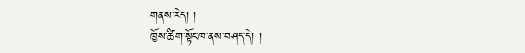གནས་རེད། །
ཁྱོས་ཚིག་སྟོང་ཁ་ནས་བཤད་དེ། །